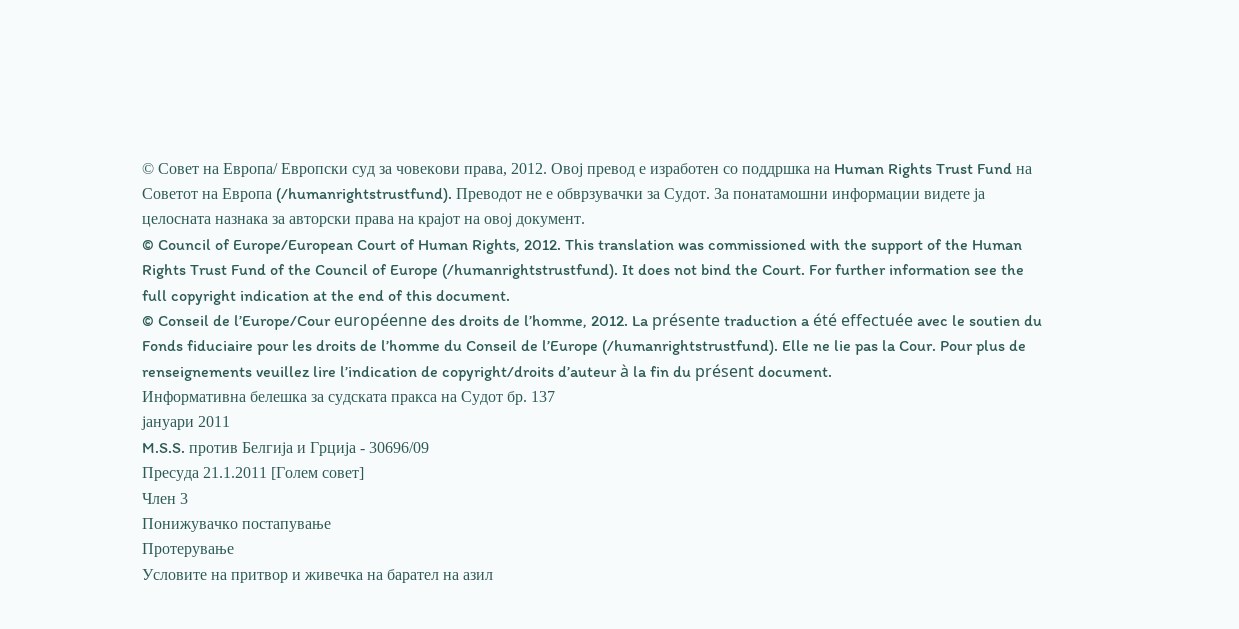© Совет на Европа/ Европски суд за човекови права, 2012. Овој превод е изработен со поддршка на Human Rights Trust Fund на Советот на Европа (/humanrightstrustfund). Преводот не е обврзувачки за Судот. За понатамошни информации видете ја целосната назнака за авторски права на крајот на овој документ.
© Council of Europe/European Court of Human Rights, 2012. This translation was commissioned with the support of the Human Rights Trust Fund of the Council of Europe (/humanrightstrustfund). It does not bind the Court. For further information see the full copyright indication at the end of this document.
© Conseil de l’Europe/Cour européenne des droits de l’homme, 2012. La présente traduction a été effectuée avec le soutien du Fonds fiduciaire pour les droits de l’homme du Conseil de l’Europe (/humanrightstrustfund). Elle ne lie pas la Cour. Pour plus de renseignements veuillez lire l’indication de copyright/droits d’auteur à la fin du présent document.
Информативна белешка за судската пракса на Судот бр. 137
јануари 2011
M.S.S. против Белгија и Грција - 30696/09
Пресуда 21.1.2011 [Голем совет]
Член 3
Понижувачко постапување
Протерување
Условите на притвор и живечка на барател на азил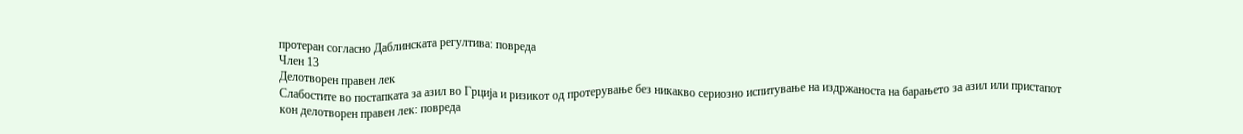протеран согласно Даблинската регултива: повреда
Член 13
Делотворен правен лек
Слабостите во постапката за азил во Грција и ризикот од протерување без никакво сериозно испитување на издржаноста на барањето за азил или пристапот кон делотворен правен лек: повреда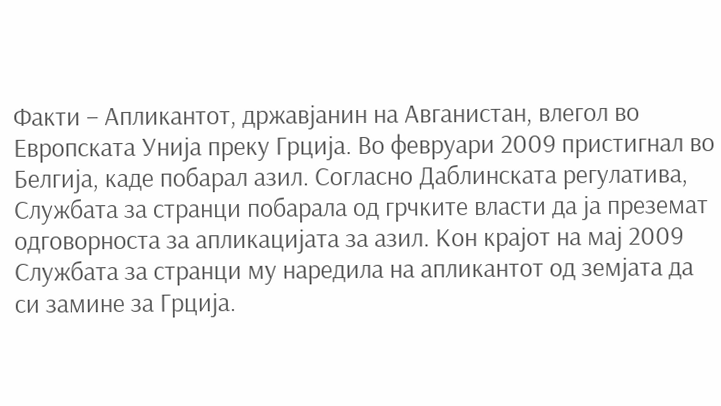Факти – Апликантот, државјанин на Авганистан, влегол во Европската Унија преку Грција. Во февруари 2009 пристигнал во Белгија, каде побарал азил. Согласно Даблинската регулатива, Службата за странци побарала од грчките власти да ја преземат одговорноста за апликацијата за азил. Кон крајот на мај 2009 Службата за странци му наредила на апликантот од земјата да си замине за Грција.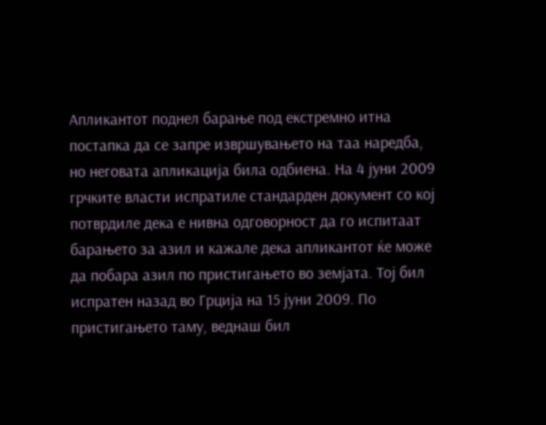Апликантот поднел барање под екстремно итна постапка да се запре извршувањето на таа наредба, но неговата апликација била одбиена. На 4 јуни 2009 грчките власти испратиле стандарден документ со кој потврдиле дека е нивна одговорност да го испитаат барањето за азил и кажале дека апликантот ќе може да побара азил по пристигањето во земјата. Тој бил испратен назад во Грција на 15 јуни 2009. По пристигањето таму, веднаш бил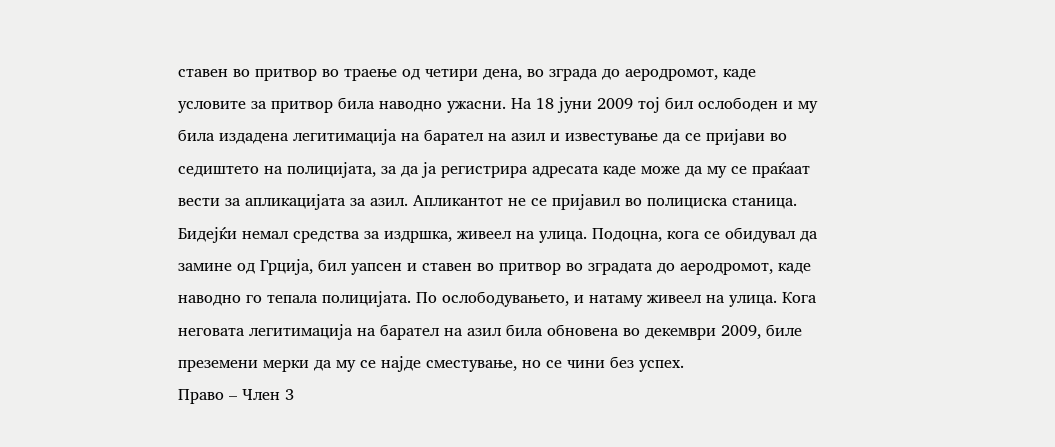ставен во притвор во траење од четири дена, во зграда до аеродромот, каде условите за притвор била наводно ужасни. На 18 јуни 2009 тој бил ослободен и му била издадена легитимација на барател на азил и известување да се пријави во седиштето на полицијата, за да ја регистрира адресата каде може да му се праќаат вести за апликацијата за азил. Апликантот не се пријавил во полициска станица. Бидејќи немал средства за издршка, живеел на улица. Подоцна, кога се обидувал да замине од Грција, бил уапсен и ставен во притвор во зградата до аеродромот, каде наводно го тепала полицијата. По ослободувањето, и натаму живеел на улица. Кога неговата легитимација на барател на азил била обновена во декември 2009, биле преземени мерки да му се најде сместување, но се чини без успех.
Право – Член 3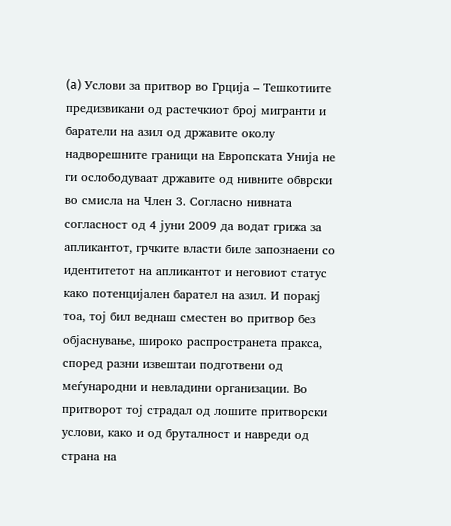(a) Услови за притвор во Грција – Тешкотиите предизвикани од растечкиот број мигранти и баратели на азил од државите околу надворешните граници на Европската Унија не ги ослободуваат државите од нивните обврски во смисла на Член 3. Согласно нивната согласност од 4 јуни 2009 да водат грижа за апликантот, грчките власти биле запознаени со идентитетот на апликантот и неговиот статус како потенцијален барател на азил. И поракј тоа, тој бил веднаш сместен во притвор без објаснување, широко распространета пракса, според разни извештаи подготвени од меѓународни и невладини организации. Во притворот тој страдал од лошите притворски услови, како и од бруталност и навреди од страна на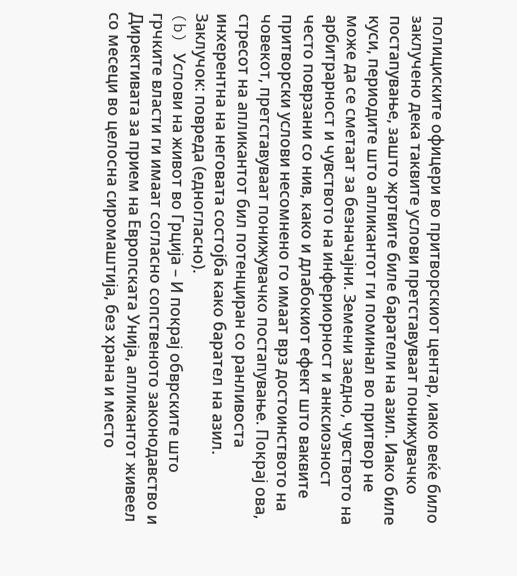полициските офицери во притворскиот центар, иако веќе било заклучено дека таквите услови претставуваат понижувачко постапување, зашто жртвите биле баратели на азил. Иако биле куси, периодите што апликантот ги поминал во притвор не може да се сметаат за безначајни. Земени заедно, чувството на арбитрарност и чувството на инфериорност и анксиозност често поврзани со нив, како и длабокиот ефект што ваквите притворски услови несомнено го имаат врз достоинството на човекот, претставуваат понижувачко постапување. Покрај ова, стресот на апликантот бил потенциран со ранливоста инхерентна на неговата состојба како барател на азил.
Заклучок: повреда (едногласно).
(b) Услови на живот во Грција – И покрај обврските што грчките власти ги имаат согласно сопственото законодавство и Директивата за прием на Европската Унија, апликантот живеел со месеци во целосна сиромаштија, без храна и место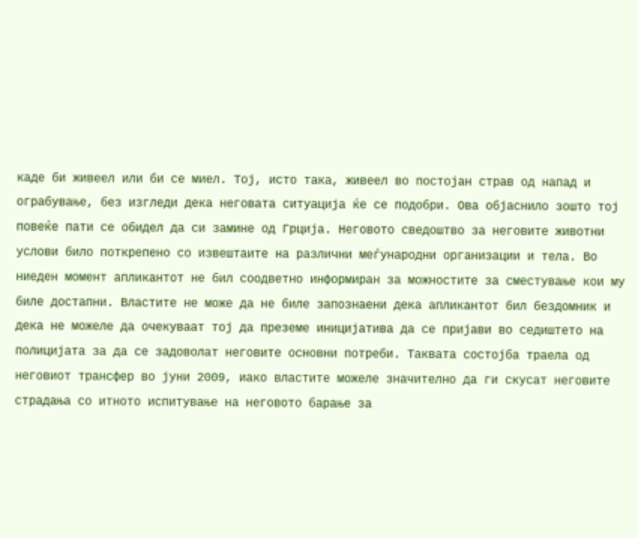каде би живеел или би се миел. Тој, исто така, живеел во постојан страв од напад и ограбување, без изгледи дека неговата ситуација ќе се подобри. Ова објаснило зошто тој повеќе пати се обидел да си замине од Грција. Неговото сведоштво за неговите животни услови било поткрепено со извештаите на различни меѓународни организации и тела. Во ниеден момент апликантот не бил соодветно информиран за можностите за сместување кои му биле достапни. Властите не може да не биле запознаени дека апликантот бил бездомник и дека не можеле да очекуваат тој да преземе иницијатива да се пријави во седиштето на полицијата за да се задоволат неговите основни потреби. Таквата состојба траела од неговиот трансфер во јуни 2009, иако властите можеле значително да ги скусат неговите страдања со итното испитување на неговото барање за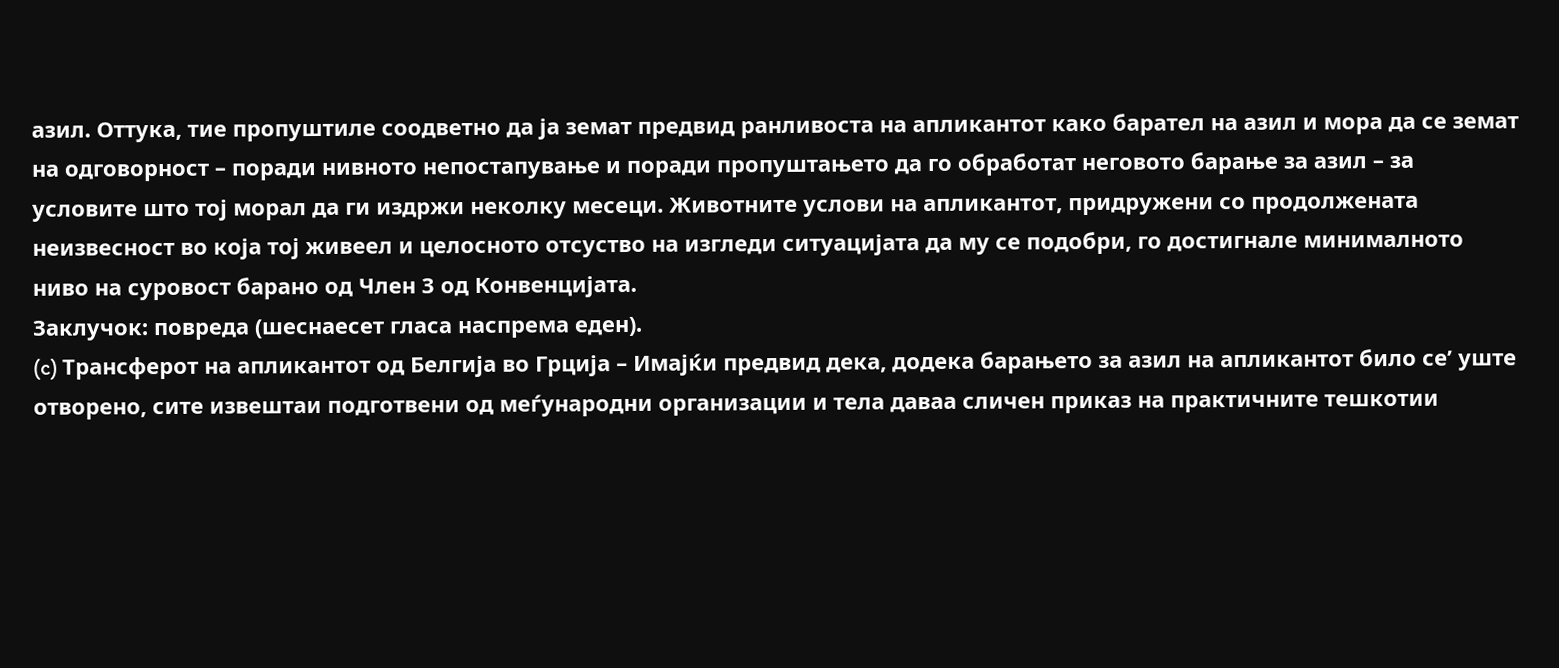азил. Оттука, тие пропуштиле соодветно да ја земат предвид ранливоста на апликантот како барател на азил и мора да се земат на одговорност – поради нивното непостапување и поради пропуштањето да го обработат неговото барање за азил – за условите што тој морал да ги издржи неколку месеци. Животните услови на апликантот, придружени со продолжената неизвесност во која тој живеел и целосното отсуство на изгледи ситуацијата да му се подобри, го достигнале минималното ниво на суровост барано од Член 3 од Конвенцијата.
Заклучок: повреда (шеснаесет гласа наспрема еден).
(c) Трансферот на апликантот од Белгија во Грција – Имајќи предвид дека, додека барањето за азил на апликантот било се’ уште отворено, сите извештаи подготвени од меѓународни организации и тела даваа сличен приказ на практичните тешкотии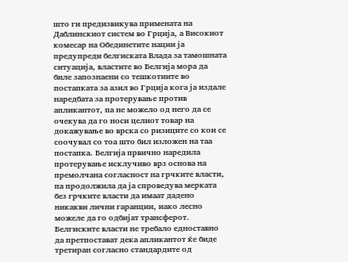што ги предизвикува примената на Даблинскиот систем во Грција, а Високиот комесар на Обединетите нации ја предупреди белгиската Влада за тамошната ситуација, властите во Белгија мора да биле запознаени со тешкотиите во постапката за азил во Грција кога ја издале наредбата за протерување против апликантот, па не можело од него да се очекува да го носи целиот товар на докажување во врска со ризиците со кои се соочувал со тоа што бил изложен на таа постапка. Белгија првично наредила протерување исклучиво врз основа на премолчана согласност на грчките власти, па продолжила да ја спроведува мерката без грчките власти да имаат дадено никакви лични гаранции, иако лесно можеле да го одбијат трансферот. Белгиските власти не требало едноставно да претпостават дека апликантот ќе биде третиран согласно стандардите од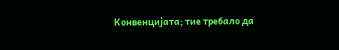Конвенцијата; тие требало да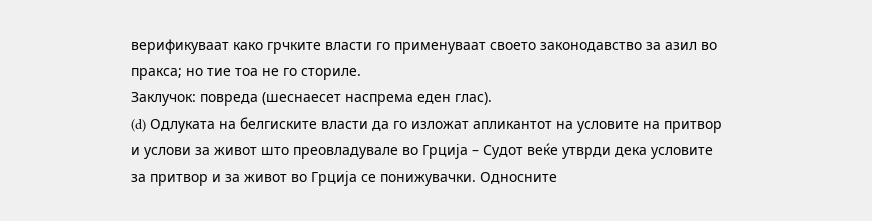верификуваат како грчките власти го применуваат своето законодавство за азил во пракса; но тие тоа не го сториле.
Заклучок: повреда (шеснаесет наспрема еден глас).
(d) Одлуката на белгиските власти да го изложат апликантот на условите на притвор и услови за живот што преовладувале во Грција – Судот веќе утврди дека условите за притвор и за живот во Грција се понижувачки. Односните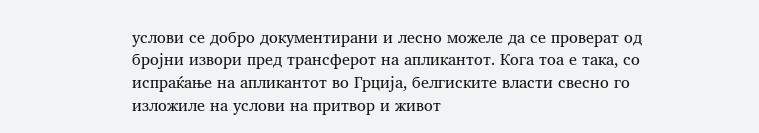услови се добро документирани и лесно можеле да се проверат од бројни извори пред трансферот на апликантот. Кога тоа е така, со испраќање на апликантот во Грција, белгиските власти свесно го изложиле на услови на притвор и живот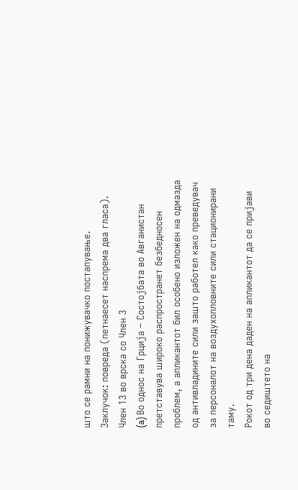што се рамни на понижувачко постапување.
Заклучок: повреда (петнаесет наспрема два гласа).
Член 13 во врска со Член 3
(a) Во однос на Грција – Состојбата во Авганистан претставува широко распространет безбедносен проблем, а апликантот бил особено изложен на одмазда од антивладините сили зашто работел како преведувач за персоналот на воздухопловните сили стационирани таму.
Рокот од три дена даден на апликантот да се пријави во седиштето на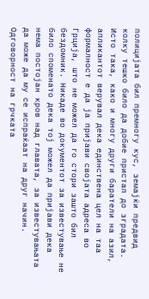полицијата бил премногу кус, земајќи предвид колку тешко било да добие пристап до зградата. Исто така, како и многу други баратели на азил, апликантот верувал дека единствена цел на таа формалност е да ја пријави својата адреса во Грција, што не можел да го стори зашто бил бездомник. Никаде во документот за известување не било споменато дека тој можел да пријави дека нема постојан кров над главата, за известувањата да може да му се испраќаат на друг начин. Одговорност на грчката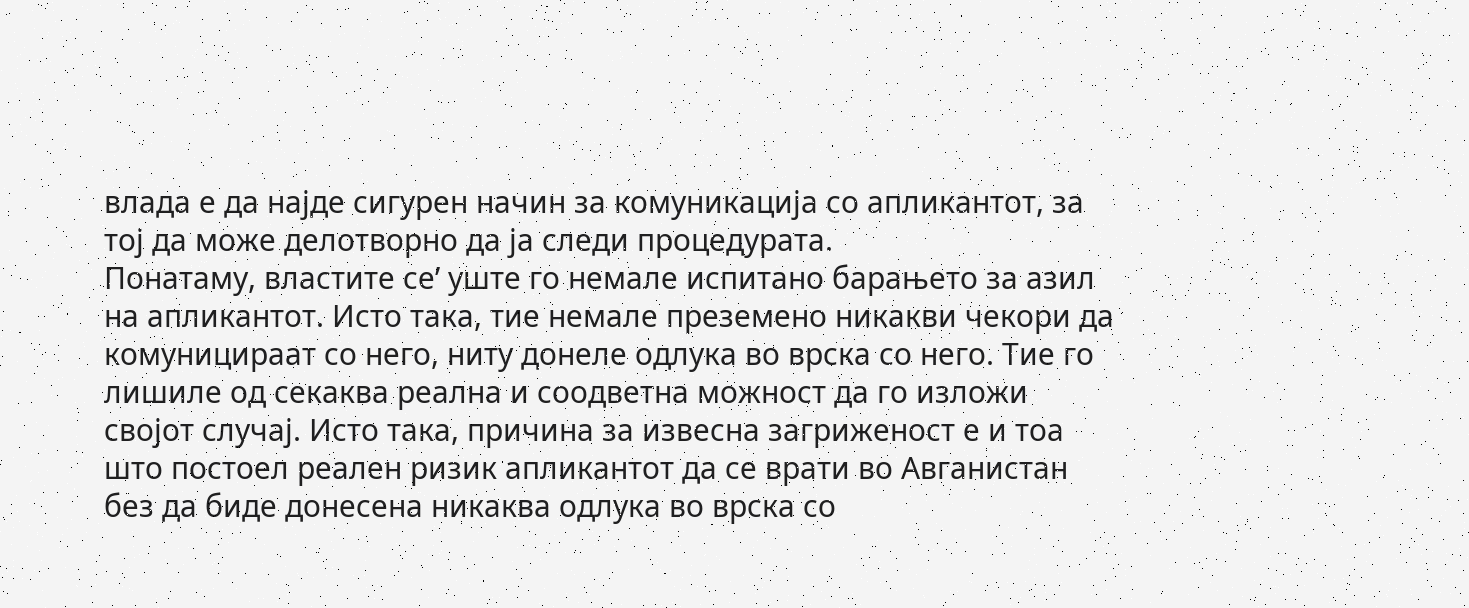влада е да најде сигурен начин за комуникација со апликантот, за тој да може делотворно да ја следи процедурата.
Понатаму, властите се’ уште го немале испитано барањето за азил на апликантот. Исто така, тие немале преземено никакви чекори да комуницираат со него, ниту донеле одлука во врска со него. Тие го лишиле од секаква реална и соодветна можност да го изложи својот случај. Исто така, причина за извесна загриженост е и тоа што постоел реален ризик апликантот да се врати во Авганистан без да биде донесена никаква одлука во врска со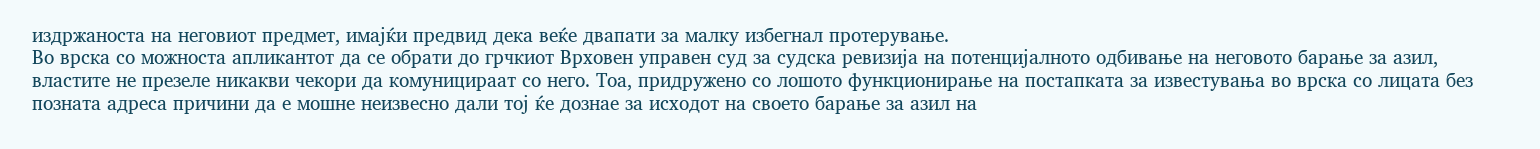издржаноста на неговиот предмет, имајќи предвид дека веќе двапати за малку избегнал протерување.
Во врска со можноста апликантот да се обрати до грчкиот Врховен управен суд за судска ревизија на потенцијалното одбивање на неговото барање за азил, властите не презеле никакви чекори да комуницираат со него. Тоа, придружено со лошото функционирање на постапката за известувања во врска со лицата без позната адреса причини да е мошне неизвесно дали тој ќе дознае за исходот на своето барање за азил на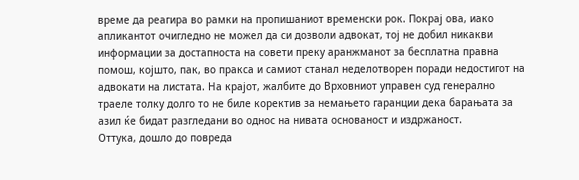време да реагира во рамки на пропишаниот временски рок. Покрај ова, иако апликантот очигледно не можел да си дозволи адвокат, тој не добил никакви информации за достапноста на совети преку аранжманот за бесплатна правна помош, којшто, пак, во пракса и самиот станал неделотворен поради недостигот на адвокати на листата. На крајот, жалбите до Врховниот управен суд генерално траеле толку долго то не биле коректив за немањето гаранции дека барањата за азил ќе бидат разгледани во однос на нивата основаност и издржаност.
Оттука, дошло до повреда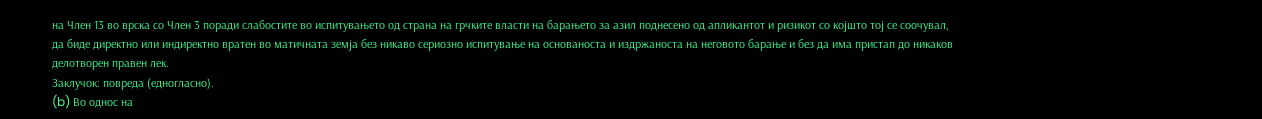на Член 13 во врска со Член 3 поради слабостите во испитувањето од страна на грчките власти на барањето за азил поднесено од апликантот и ризикот со којшто тој се соочувал, да биде директно или индиректно вратен во матичната земја без никаво сериозно испитување на основаноста и издржаноста на неговото барање и без да има пристап до никаков делотворен правен лек.
Заклучок: повреда (едногласно).
(b) Во однос на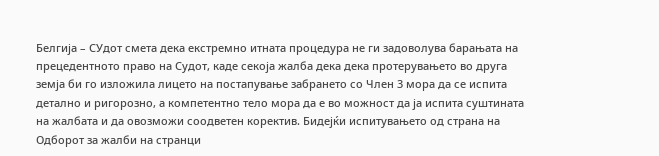Белгија – СУдот смета дека екстремно итната процедура не ги задоволува барањата на прецедентното право на Судот, каде секоја жалба дека дека протерувањето во друга земја би го изложила лицето на постапување забрането со Член 3 мора да се испита детално и ригорозно, а компетентно тело мора да е во можност да ја испита суштината на жалбата и да овозможи соодветен коректив. Бидејќи испитувањето од страна на Одборот за жалби на странци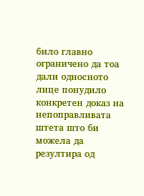било главно ограничено да тоа дали односното лице понудило конкретен доказ на непоправливата штета што би можела да резултира од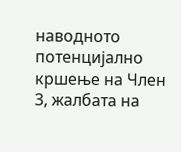наводното потенцијално кршење на Член 3, жалбата на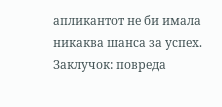апликантот не би имала никаква шанса за успех.
Заклучок: повреда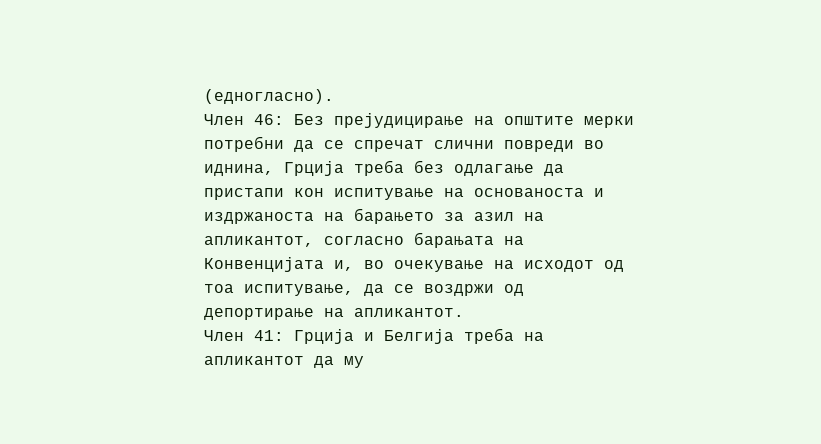(едногласно).
Член 46: Без прејудицирање на општите мерки потребни да се спречат слични повреди во иднина, Грција треба без одлагање да пристапи кон испитување на основаноста и издржаноста на барањето за азил на апликантот, согласно барањата на Конвенцијата и, во очекување на исходот од тоа испитување, да се воздржи од депортирање на апликантот.
Член 41: Грција и Белгија треба на апликантот да му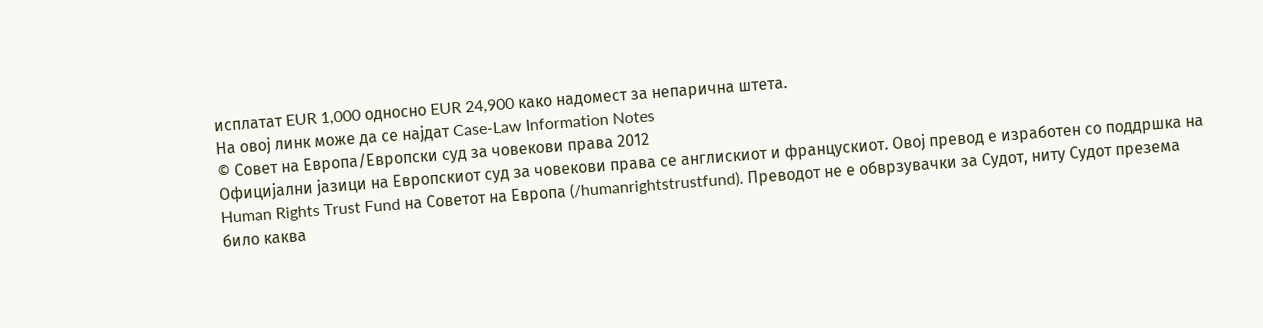исплатат EUR 1,000 односно EUR 24,900 како надомест за непарична штета.
На овој линк може да се најдат Case-Law Information Notes
© Совет на Европа/Европски суд за човекови права 2012
Официјални јазици на Европскиот суд за човекови права се англискиот и францускиот. Овој превод е изработен со поддршка на Human Rights Trust Fund на Советот на Европа (/humanrightstrustfund). Преводот не е обврзувачки за Судот, ниту Судот презема било каква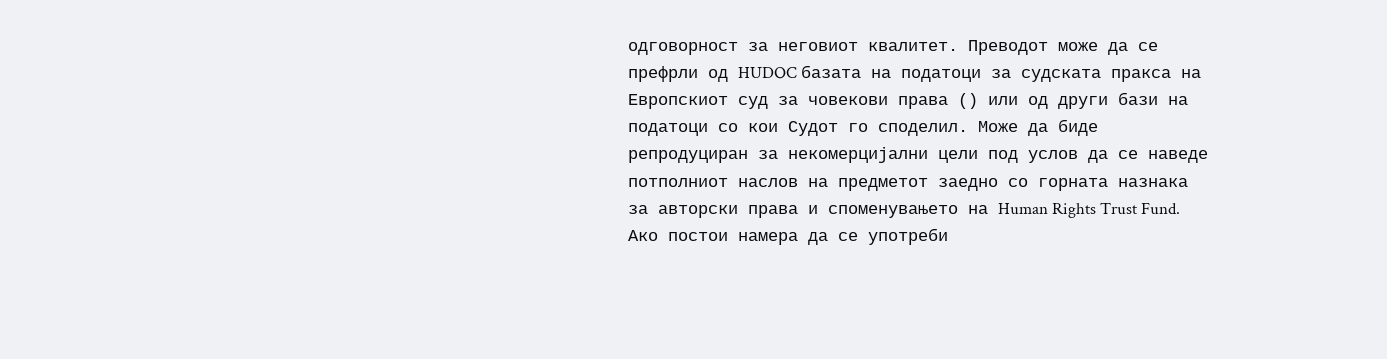одговорност за неговиот квалитет. Преводот може да се префрли од HUDOC базата на податоци за судската пракса на Европскиот суд за човекови права () или од други бази на податоци со кои Судот го споделил. Може да биде репродуциран за некомерцијални цели под услов да се наведе потполниот наслов на предметот заедно со горната назнака за авторски права и споменувањето на Human Rights Trust Fund. Ако постои намера да се употреби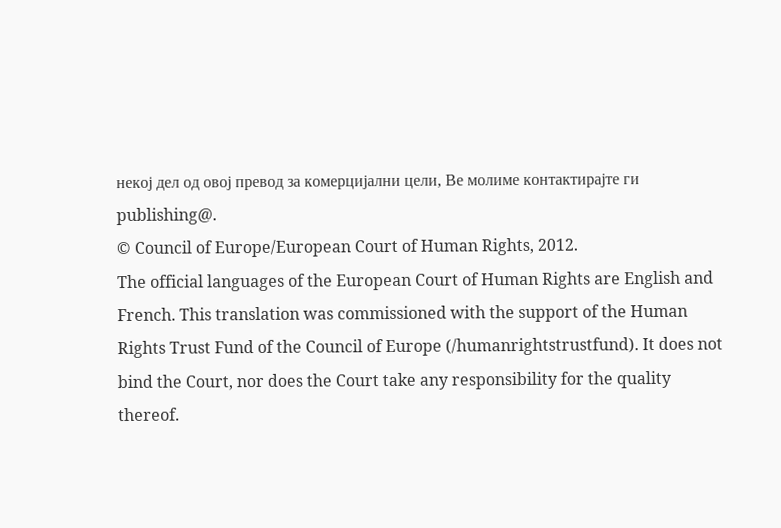некој дел од овој превод за комерцијални цели, Ве молиме контактирајте ги publishing@.
© Council of Europe/European Court of Human Rights, 2012.
The official languages of the European Court of Human Rights are English and French. This translation was commissioned with the support of the Human Rights Trust Fund of the Council of Europe (/humanrightstrustfund). It does not bind the Court, nor does the Court take any responsibility for the quality thereof.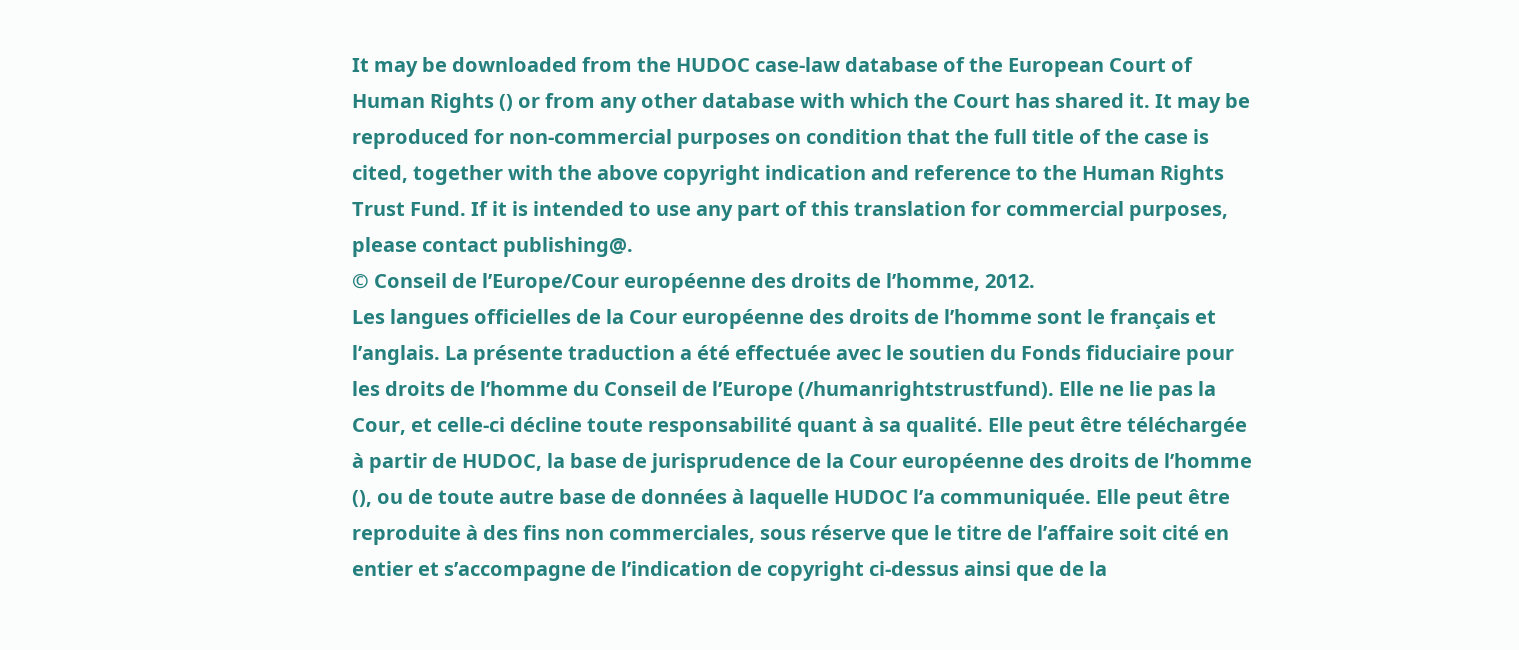It may be downloaded from the HUDOC case-law database of the European Court of Human Rights () or from any other database with which the Court has shared it. It may be reproduced for non-commercial purposes on condition that the full title of the case is cited, together with the above copyright indication and reference to the Human Rights Trust Fund. If it is intended to use any part of this translation for commercial purposes, please contact publishing@.
© Conseil de l’Europe/Cour européenne des droits de l’homme, 2012.
Les langues officielles de la Cour européenne des droits de l’homme sont le français et l’anglais. La présente traduction a été effectuée avec le soutien du Fonds fiduciaire pour les droits de l’homme du Conseil de l’Europe (/humanrightstrustfund). Elle ne lie pas la Cour, et celle-ci décline toute responsabilité quant à sa qualité. Elle peut être téléchargée à partir de HUDOC, la base de jurisprudence de la Cour européenne des droits de l’homme (), ou de toute autre base de données à laquelle HUDOC l’a communiquée. Elle peut être reproduite à des fins non commerciales, sous réserve que le titre de l’affaire soit cité en entier et s’accompagne de l’indication de copyright ci-dessus ainsi que de la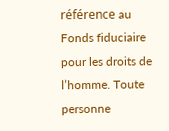référence au Fonds fiduciaire pour les droits de l’homme. Toute personne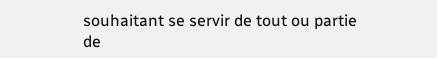souhaitant se servir de tout ou partie de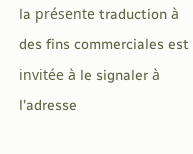la présente traduction à des fins commerciales est invitée à le signaler à l’adresse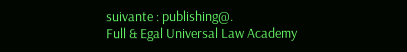suivante : publishing@.
Full & Egal Universal Law Academy